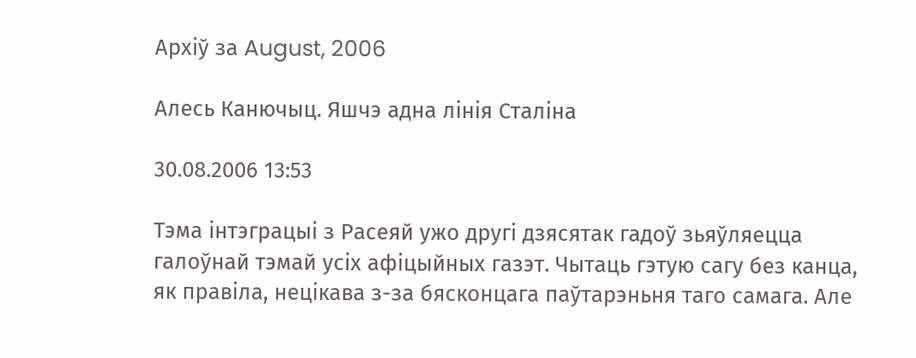Архіў за August, 2006

Алесь Канючыц. Яшчэ адна лінія Сталіна

30.08.2006 13:53

Тэма інтэграцыі з Расеяй ужо другі дзясятак гадоў зьяўляецца галоўнай тэмай усіх афіцыйных газэт. Чытаць гэтую сагу без канца, як правіла, нецікава з-за бясконцага паўтарэньня таго самага. Але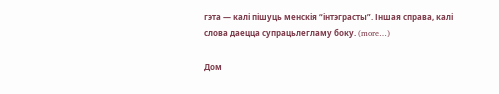гэта — калі пішуць менскія “інтэграсты”. Іншая справа, калі слова даецца супрацьлегламу боку. (more…)

Дом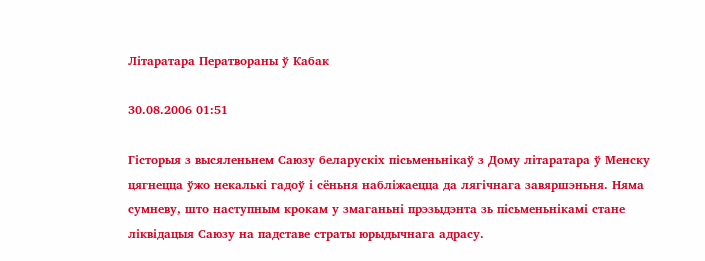Літаратара Ператвораны ў Кабак

30.08.2006 01:51

Гісторыя з высяленьнем Саюзу беларускіх пісьменьнікаў з Дому літаратара ў Менску цягнецца ўжо некалькі гадоў і сёньня набліжаецца да лягічнага завяршэньня. Няма сумневу, што наступным крокам у змаганьні прэзыдэнта зь пісьменьнікамі стане ліквідацыя Саюзу на падставе страты юрыдычнага адрасу.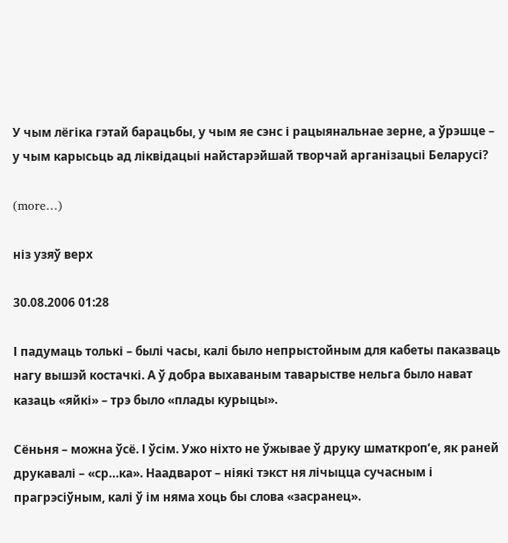У чым лёгіка гэтай барацьбы, у чым яе сэнс і рацыянальнае зерне, а ўрэшце – у чым карысьць ад ліквідацыі найстарэйшай творчай арганізацыі Беларусі?

(more…)

ніз узяў верх

30.08.2006 01:28

І падумаць толькі – былі часы, калі было непрыстойным для кабеты паказваць нагу вышэй костачкі. А ў добра выхаваным таварыстве нельга было нават казаць «яйкі» – трэ было «плады курыцы».

Сёньня – можна ўсё. І ўсім. Ужо ніхто не ўжывае ў друку шматкроп’е, як раней друкавалі – «ср…ка». Наадварот – ніякі тэкст ня лічыцца сучасным і прагрэсіўным, калі ў ім няма хоць бы слова «засранец».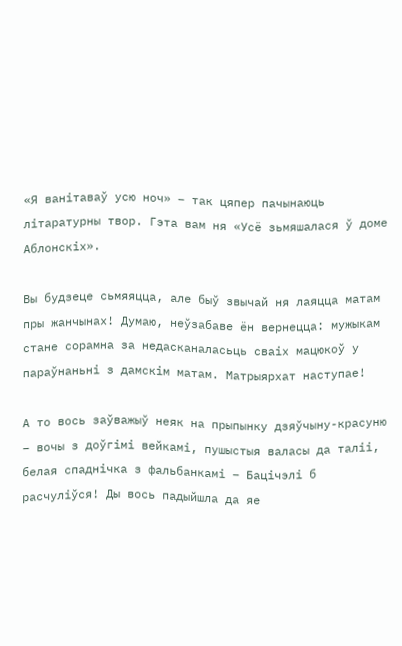«Я ванітаваў усю ноч» – так цяпер пачынаюць літаратурны твор. Гэта вам ня «Усё зьмяшалася ў доме Аблонскіх».

Вы будзеце сьмяяцца, але быў звычай ня лаяцца матам пры жанчынах! Думаю, неўзабаве ён вернецца: мужыкам стане сорамна за недасканаласьць сваіх мацюкоў у параўнаньні з дамскім матам. Матрыярхат наступае!

А то вось заўважыў неяк на прыпынку дзяўчыну-красуню – вочы з доўгімі вейкамі, пушыстыя валасы да таліі, белая спаднічка з фальбанкамі – Бацічэлі б расчуліўся! Ды вось падыйшла да яе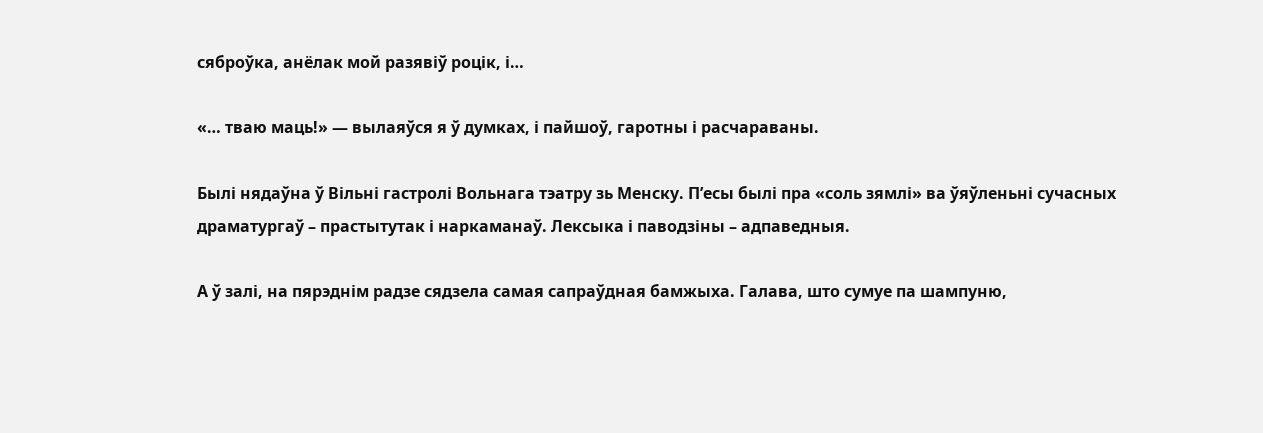сяброўка, анёлак мой разявіў роцік, і…

«… тваю маць!» — вылаяўся я ў думках, і пайшоў, гаротны і расчараваны.

Былі нядаўна ў Вільні гастролі Вольнага тэатру зь Менску. П’есы былі пра «соль зямлі» ва ўяўленьні сучасных драматургаў – прастытутак і наркаманаў. Лексыка і паводзіны – адпаведныя.

А ў залі, на пярэднім радзе сядзела самая сапраўдная бамжыха. Галава, што сумуе па шампуню,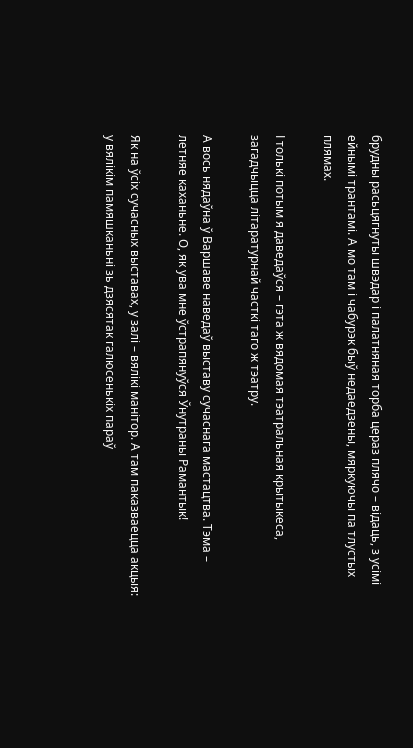брудны расьцягнуты швэдар і палатняная торба цераз плячо – відаць, з усімі ейнымі трантамі. А мо там і чабурэк быў недаедзены, мяркуючы па тлустых плямах.

І толькі потым я даведаўся – гэта ж вядомая тэатральная крытыкеса, загадчыцца літаратурнай часткі таго ж тэатру.

А вось нядаўна ў Варшаве наведаў выставу сучаснага мастацтва. Тэма – летняе каханьне. О, як ува мне ўстрапянуўся Ўнутраны Рамантык!

Як на ўсіх сучасных выставах, у залі – вялікі манітор. А там паказваецца акцыя: у вялікім памяшканьні зь дзясятак галюсенькіх параў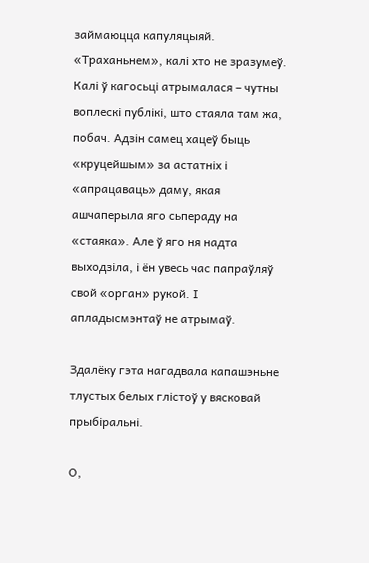займаюцца капуляцыяй. «Траханьнем», калі хто не зразумеў. Калі ў кагосьці атрымалася – чутны воплескі публікі, што стаяла там жа, побач. Адзін самец хацеў быць «круцейшым» за астатніх і «апрацаваць» даму, якая ашчаперыла яго сьпераду на «стаяка». Але ў яго ня надта выходзіла, і ён увесь час папраўляў свой «орган» рукой. І апладысмэнтаў не атрымаў.

Здалёку гэта нагадвала капашэньне тлустых белых глістоў у вясковай прыбіральні.

О,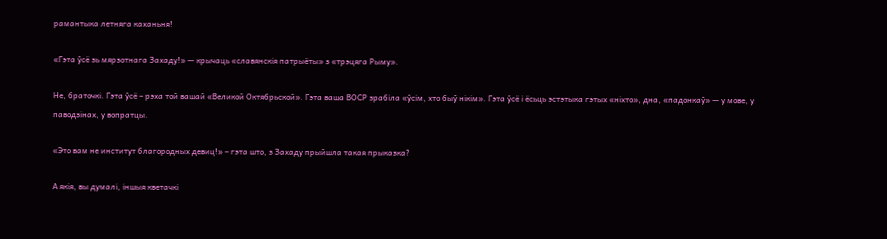рамантыка летняга каханьня!

«Гэта ўсё зь мярзотнага Захаду!» — крычаць «славянскія патрыёты» з «трэцяга Рыму».

Не, браточкі. Гэта ўсё – рэха той вашай «Великой Октябрьской». Гэта ваша ВОСР зрабіла «ўсім, хто быў нікім». Гэта ўсё і ёсьць эстэтыка гэтых «ніхто», дна, «падонкаў» — у мове, у паводзінах, у вопратцы.

«Это вам не институт благородных девиц!» – гэта што, з Захаду прыйшла такая прыказка?

А якія, вы думалі, іншыя кветачкі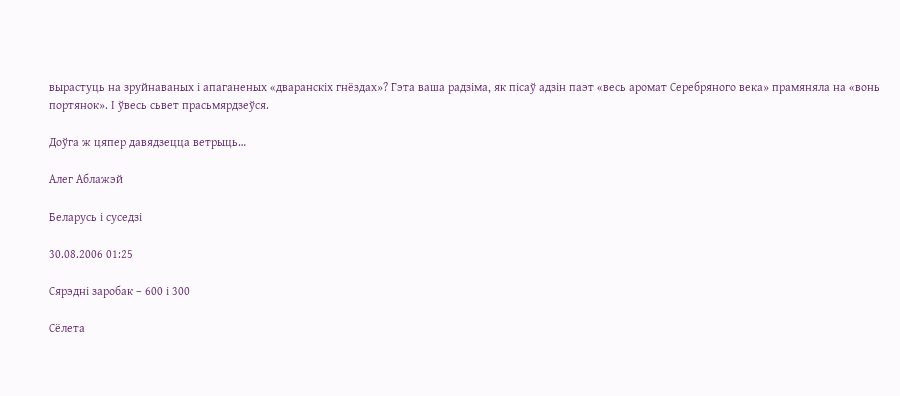вырастуць на зруйнаваных і апаганеных «дваранскіх гнёздах»? Гэта ваша радзіма, як пісаў адзін паэт «весь аромат Серебряного века» прамяняла на «вонь портянок». І ўвесь сьвет прасьмярдзеўся.

Доўга ж цяпер давядзецца ветрыць…

Алег Аблажэй

Беларусь і суседзі

30.08.2006 01:25

Сярэдні заробак – 600 і 300

Сёлета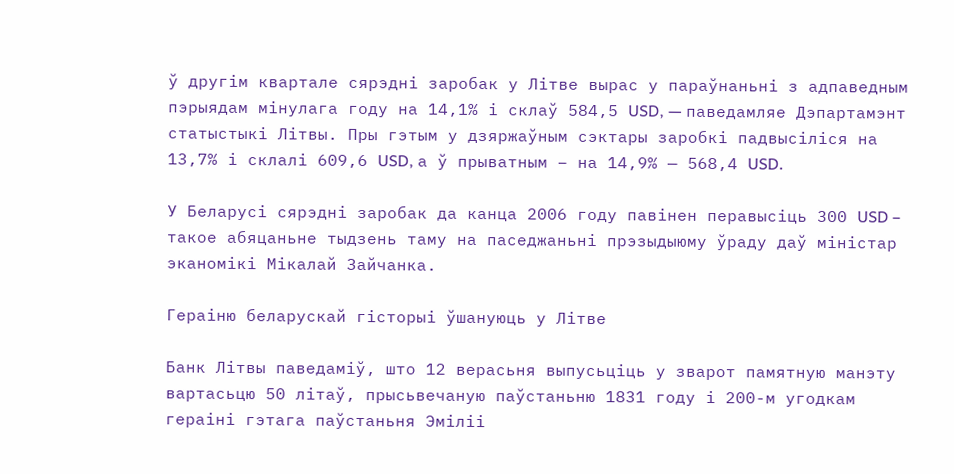ў другім квартале сярэдні заробак у Літве вырас у параўнаньні з адпаведным пэрыядам мінулага году на 14,1% і склаў 584,5 USD, — паведамляе Дэпартамэнт статыстыкі Літвы. Пры гэтым у дзяржаўным сэктары заробкі падвысіліся на 13,7% і склалі 609,6 USD, а ў прыватным – на 14,9% — 568,4 USD.

У Беларусі сярэдні заробак да канца 2006 году павінен перавысіць 300 USD – такое абяцаньне тыдзень таму на паседжаньні прэзыдыюму ўраду даў міністар эканомікі Мікалай Зайчанка.

Гераіню беларускай гісторыі ўшануюць у Літве

Банк Літвы паведаміў, што 12 верасьня выпусьціць у зварот памятную манэту вартасьцю 50 літаў, прысьвечаную паўстаньню 1831 году і 200-м угодкам гераіні гэтага паўстаньня Эміліі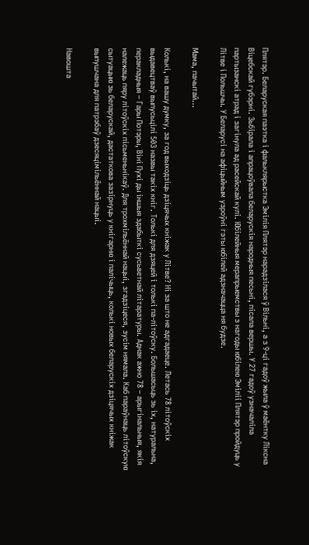Плятэр. Беларуская паэтка і фальклярыстка Эмілія Плятэр нарадзілася ў Вільні, а з 9-ці гадоў жыла ў маёнтку Ліксна Віцебскай губэрні. Зьбірала і апрацоўвала беларускія народныя песьні, пісала вершы. У 27 гадоў узначаліла партызанскі атрад і загінула ад расейскай кулі. Юбілейныя мерапрыемствы з нагоды юбілею Эміліі Плятэр пройдуць у Літве і Польшчы. У Беларусі на афіцыйным узроўні гэты юбілей адзначацца ня будзе.

Мама, пачытай…

Колькі, на вашу думку, за год выходзіць дзіцячых кніжак у Літве? Ні за што не адгадаеце. Летась 78 літоўскіх выдавецтваў выпусьцілі 503 назвы такіх кніг. Толькі для дзяцей і толькі па-літоўску. Большасьць зь іх, натуральна, перакладныя – Гары Потэры, Віні Пухі ды іншыя здабыткі сусьветнай літаратуры. Аднак ажно 78 – арыгінальныя, якія належаць пяру літоўскіх пісьменьнікаў. Для трохмільённай нацыі, згадзіцеся, зусім нямала. Каб параўнаць літоўскую сытуацыю зь беларускай, дастаткова зазірнуць у кнігарню і палічыць, колькі новых беларускіх дзіцячых кніжак выпушчана для патрэбаў дзесяцімільённай нацыі.

Навошта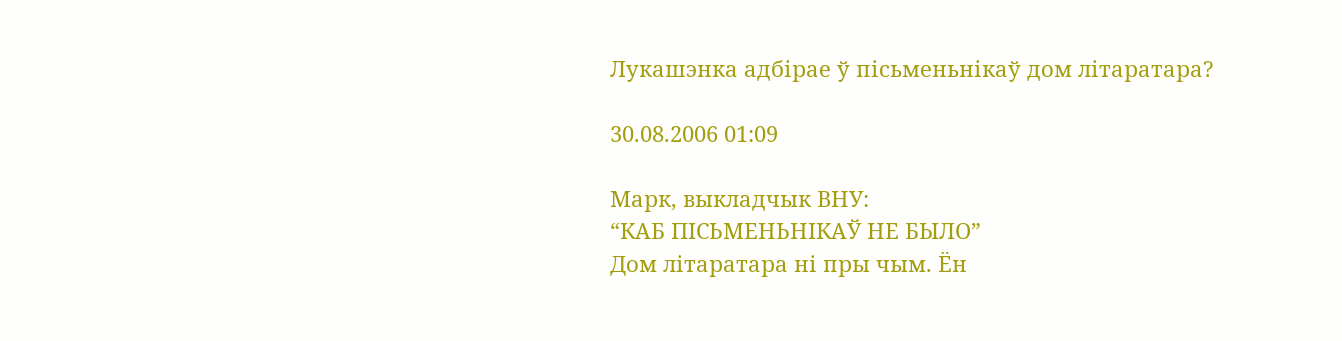Лукашэнка адбірае ў пісьменьнікаў дом літаратара?

30.08.2006 01:09

Марк, выкладчык ВНУ:
“КАБ ПІСЬМЕНЬНІКАЎ НЕ БЫЛО”
Дом літаратара ні пры чым. Ён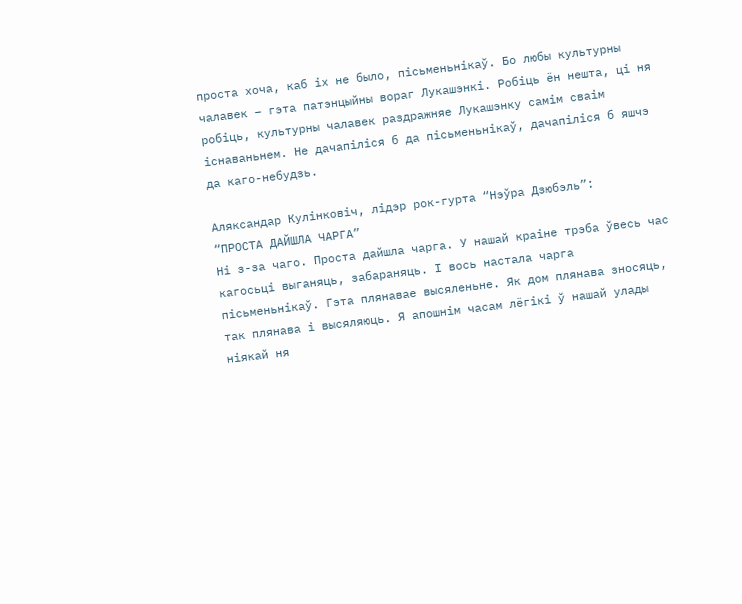проста хоча, каб іх не было, пісьменьнікаў. Бо любы культурны чалавек – гэта патэнцыйны вораг Лукашэнкі. Робіць ён нешта, ці ня робіць, культурны чалавек раздражняе Лукашэнку самім сваім існаваньнем. Не дачапіліся б да пісьменьнікаў, дачапіліся б яшчэ да каго-небудзь.

Аляксандар Кулінковіч, лідэр рок-гурта “Нэўра Дзюбэль”:
“ПРОСТА ДАЙШЛА ЧАРГА”
Ні з-за чаго. Проста дайшла чарга. У нашай краіне трэба ўвесь час кагосьці выганяць, забараняць. І вось настала чарга пісьменьнікаў. Гэта плянавае высяленьне. Як дом плянава зносяць, так плянава і высяляюць. Я апошнім часам лёгікі ў нашай улады ніякай ня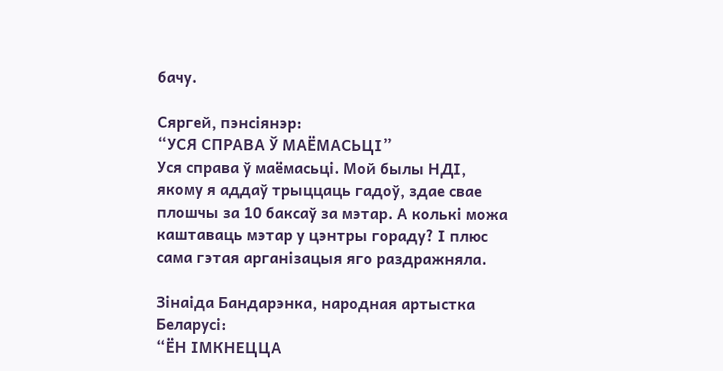бачу.

Сяргей, пэнсіянэр:
“УСЯ СПРАВА Ў МАЁМАСЬЦІ”
Уся справа ў маёмасьці. Мой былы НДІ, якому я аддаў трыццаць гадоў, здае свае плошчы за 10 баксаў за мэтар. А колькі можа каштаваць мэтар у цэнтры гораду? І плюс сама гэтая арганізацыя яго раздражняла.

Зінаіда Бандарэнка, народная артыстка Беларусі:
“ЁН ІМКНЕЦЦА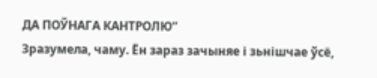ДА ПОЎНАГА КАНТРОЛЮ”
Зразумела, чаму. Ён зараз зачыняе і зьнішчае ўсё,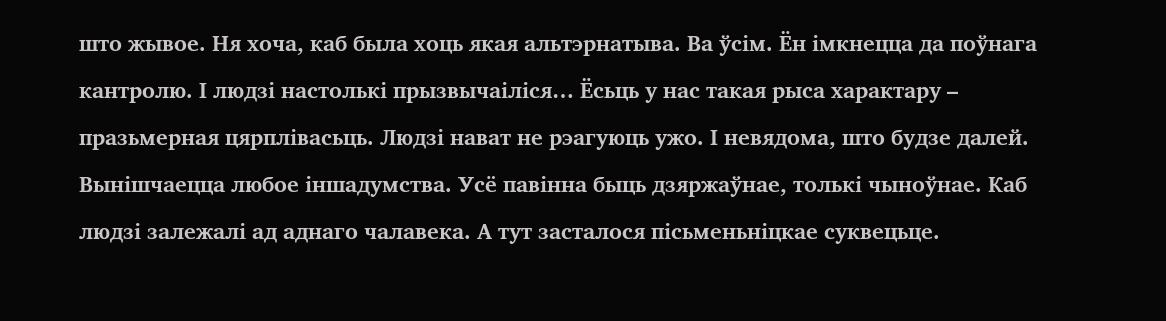што жывое. Ня хоча, каб была хоць якая альтэрнатыва. Ва ўсім. Ён імкнецца да поўнага кантролю. І людзі настолькі прызвычаіліся… Ёсьць у нас такая рыса характару – празьмерная цярплівасьць. Людзі нават не рэагуюць ужо. І невядома, што будзе далей. Вынішчаецца любое іншадумства. Усё павінна быць дзяржаўнае, толькі чыноўнае. Каб людзі залежалі ад аднаго чалавека. А тут засталося пісьменьніцкае суквецьце.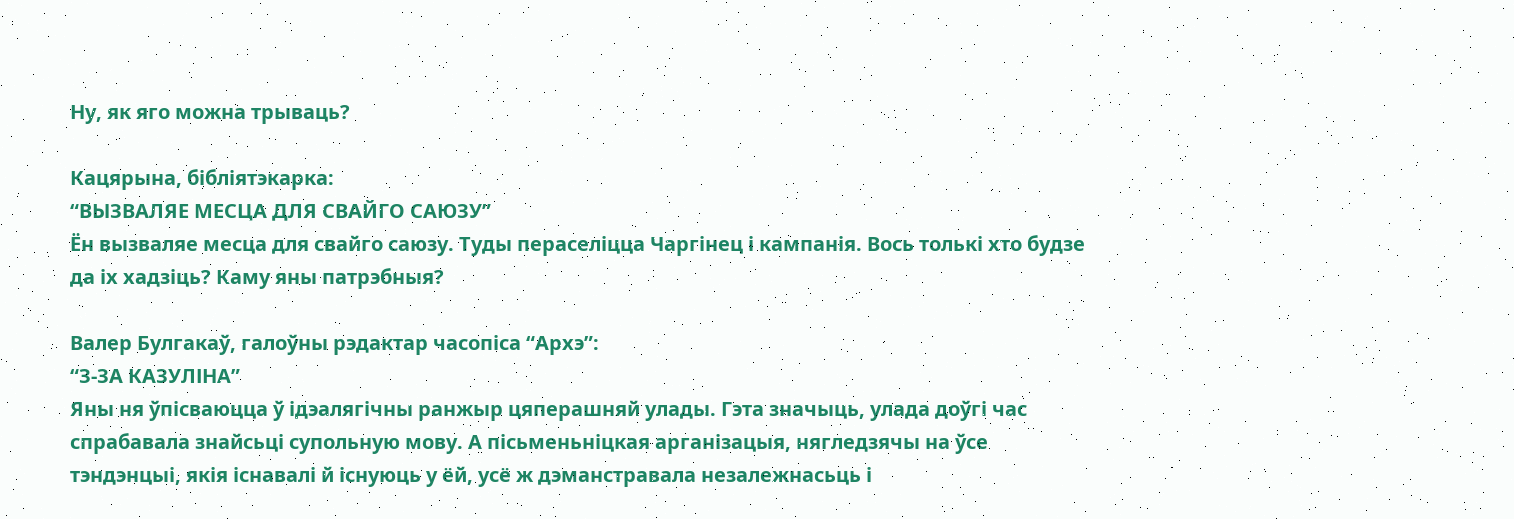Ну, як яго можна трываць?

Кацярына, бібліятэкарка:
“ВЫЗВАЛЯЕ МЕСЦА ДЛЯ СВАЙГО САЮЗУ”
Ён вызваляе месца для свайго саюзу. Туды пераселіцца Чаргінец і кампанія. Вось толькі хто будзе да іх хадзіць? Каму яны патрэбныя?

Валер Булгакаў, галоўны рэдактар часопіса “Архэ”:
“З-ЗА КАЗУЛІНА”
Яны ня ўпісваюцца ў ідэалягічны ранжыр цяперашняй улады. Гэта значыць, улада доўгі час спрабавала знайсьці супольную мову. А пісьменьніцкая арганізацыя, нягледзячы на ўсе тэндэнцыі, якія існавалі й існуюць у ёй, усё ж дэманстравала незалежнасьць і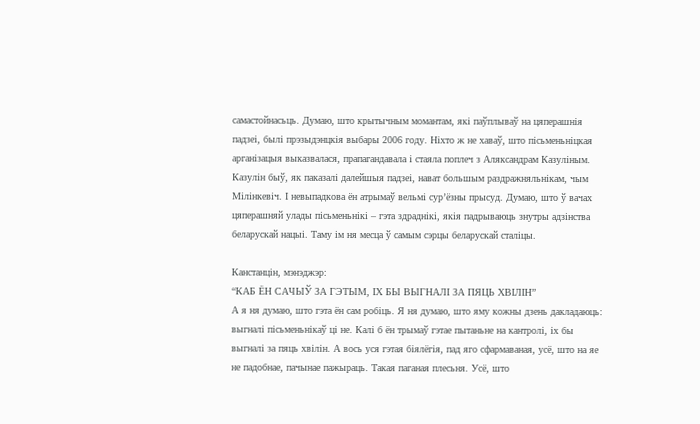самастойнасьць. Думаю, што крытычным момантам, які паўплываў на цяперашнія падзеі, былі прэзыдэнцкія выбары 2006 году. Ніхто ж не хаваў, што пісьменьніцкая арганізацыя выказвалася, прапагандавала і стаяла поплеч з Аляксандрам Казуліным. Казулін быў, як паказалі далейшыя падзеі, нават большым раздражняльнікам, чым Мілінкевіч. І невыпадкова ён атрымаў вельмі сур’ёзны прысуд. Думаю, што ў вачах цяперашняй улады пісьменьнікі – гэта здраднікі, якія падрываюць знутры адзінства беларускай нацыі. Таму ім ня месца ў самым сэрцы беларускай сталіцы.

Канстанцін, мэнэджэр:
“КАБ ЁН САЧЫЎ ЗА ГЭТЫМ, ІХ БЫ ВЫГНАЛІ ЗА ПЯЦЬ ХВІЛІН”
А я ня думаю, што гэта ён сам робіць. Я ня думаю, што яму кожны дзень дакладаюць: выгналі пісьменьнікаў ці не. Калі б ён трымаў гэтае пытаньне на кантролі, іх бы выгналі за пяць хвілін. А вось уся гэтая біялёгія, пад яго сфармаваная, усё, што на яе не падобнае, пачынае пажыраць. Такая паганая плесьня. Усё, што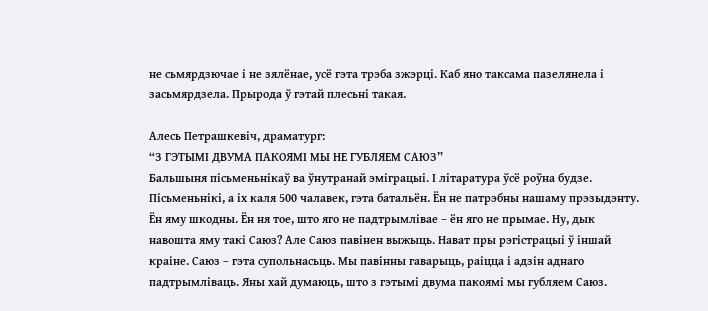не сьмярдзючае і не зялёнае, усё гэта трэба зжэрці. Каб яно таксама пазелянела і засьмярдзела. Прырода ў гэтай плесьні такая.

Алесь Петрашкевіч, драматург:
“З ГЭТЫМІ ДВУМА ПАКОЯМІ МЫ НЕ ГУБЛЯЕМ САЮЗ”
Бальшыня пісьменьнікаў ва ўнутранай эміграцыі. І літаратура ўсё роўна будзе. Пісьменьнікі, а іх каля 500 чалавек, гэта батальён. Ён не патрэбны нашаму прэзыдэнту. Ён яму шкодны. Ён ня тое, што яго не падтрымлівае – ён яго не прымае. Ну, дык навошта яму такі Саюз? Але Саюз павінен выжыць. Нават пры рэгістрацыі ў іншай краіне. Саюз – гэта супольнасьць. Мы павінны гаварыць, раіцца і адзін аднаго падтрымліваць. Яны хай думаюць, што з гэтымі двума пакоямі мы губляем Саюз.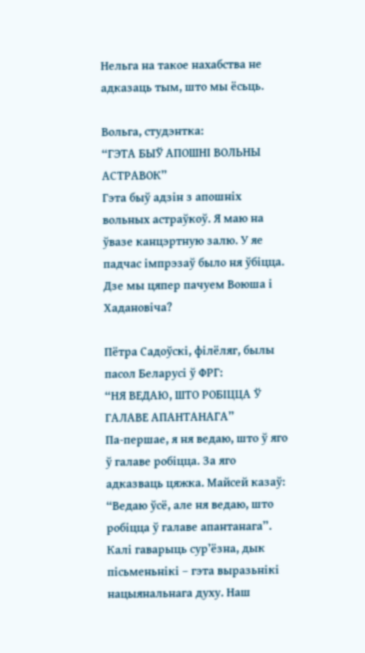Нельга на такое нахабства не адказаць тым, што мы ёсьць.

Вольга, студэнтка:
“ГЭТА БЫЎ АПОШНІ ВОЛЬНЫ АСТРАВОК”
Гэта быў адзін з апошніх вольных астраўкоў. Я маю на ўвазе канцэртную залю. У яе падчас імпрэзаў было ня ўбіцца. Дзе мы цяпер пачуем Воюша і Хадановіча?

Пётра Садоўскі, філёляг, былы пасол Беларусі ў ФРГ:
“НЯ ВЕДАЮ, ШТО РОБІЦЦА Ў ГАЛАВЕ АПАНТАНАГА”
Па-першае, я ня ведаю, што ў яго ў галаве робіцца. За яго адказваць цяжка. Майсей казаў: “Ведаю ўсё, але ня ведаю, што робіцца ў галаве апантанага”. Калі гаварыць сур’ёзна, дык пісьменьнікі – гэта выразьнікі нацыянальнага духу. Наш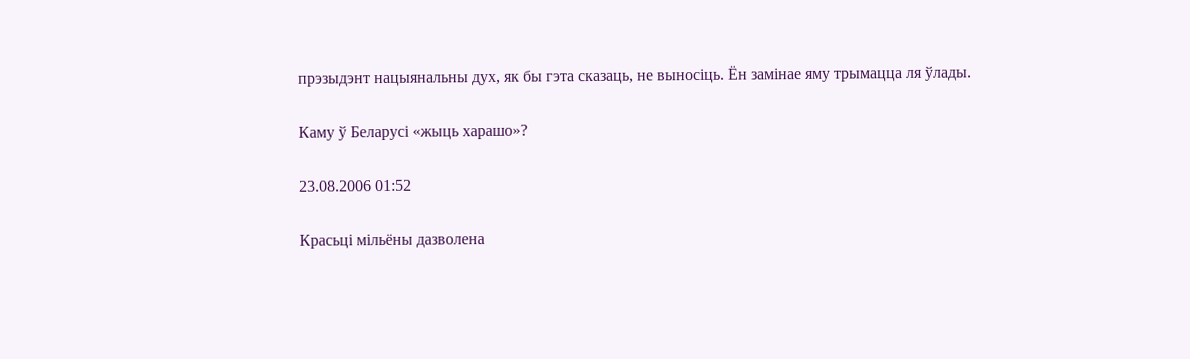прэзыдэнт нацыянальны дух, як бы гэта сказаць, не выносіць. Ён замінае яму трымацца ля ўлады.

Каму ў Беларусі «жыць харашо»?

23.08.2006 01:52

Красьці мільёны дазволена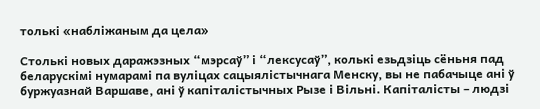толькі «набліжаным да цела»

Столькі новых даражэзных “мэрсаў” і “лексусаў”, колькі езьдзіць сёньня пад беларускімі нумарамі па вуліцах сацыялістычнага Менску, вы не пабачыце ані ў буржуазнай Варшаве, ані ў капіталістычных Рызе і Вільні. Капіталісты – людзі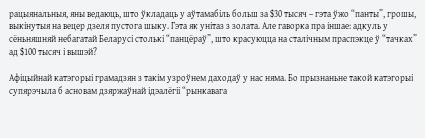рацыянальныя, яны ведаюць, што ўкладаць у аўтамабіль больш за $30 тысяч – гэта ўжо “панты”, грошы, выкінутыя на вецер дзеля пустога шыку. Гэта як унітаз з золата. Але гаворка пра іншае: адкуль у сёньняшняй небагатай Беларусі столькі “панцёраў”, што красуюцца на сталічным праспэкце ў “тачках” ад $100 тысяч і вышэй?

Афіцыйнай катэгорыі грамадзян з такім узроўнем даходаў у нас няма. Бо прызнаньне такой катэгорыі супярэчыла б асновам дзяржаўнай ідэалёгіі “рынкавага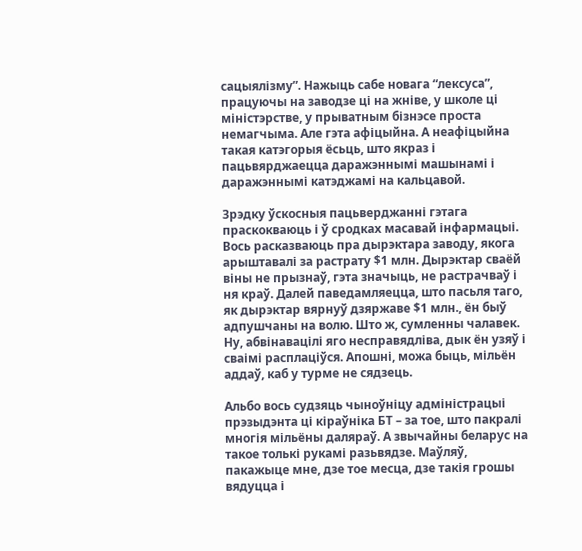сацыялізму”. Нажыць сабе новага “лексуса”, працуючы на заводзе ці на жніве, у школе ці міністэрстве, у прыватным бізнэсе проста немагчыма. Але гэта афіцыйна. А неафіцыйна такая катэгорыя ёсьць, што якраз і пацьвярджаецца даражэннымі машынамі і даражэннымі катэджамі на кальцавой.

Зрэдку ўскосныя пацьверджанні гэтага праскокваюць і ў сродках масавай інфармацыі. Вось расказваюць пра дырэктара заводу, якога арыштавалі за растрату $1 млн. Дырэктар сваёй віны не прызнаў, гэта значыць, не растрачваў і ня краў. Далей паведамляецца, што пасьля таго, як дырэктар вярнуў дзяржаве $1 млн., ён быў адпушчаны на волю. Што ж, сумленны чалавек. Ну, абвінавацілі яго несправядліва, дык ён узяў і сваімі расплаціўся. Апошні, можа быць, мільён аддаў, каб у турме не сядзець.

Альбо вось судзяць чыноўніцу адміністрацыі прэзыдэнта ці кіраўніка БТ – за тое, што пакралі многія мільёны даляраў. А звычайны беларус на такое толькі рукамі разьвядзе. Маўляў, пакажыце мне, дзе тое месца, дзе такія грошы вядуцца і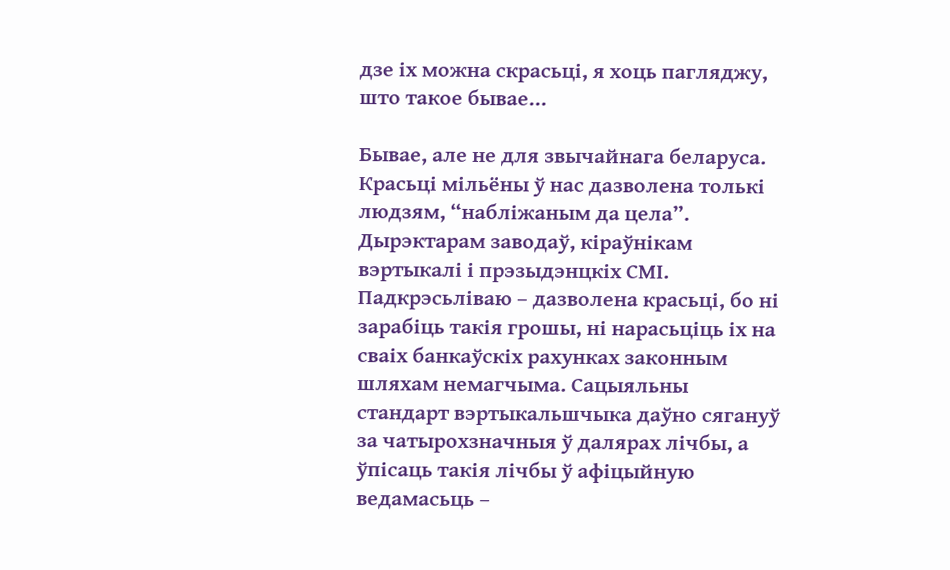дзе іх можна скрасьці, я хоць пагляджу, што такое бывае…

Бывае, але не для звычайнага беларуса. Красьці мільёны ў нас дазволена толькі людзям, “набліжаным да цела”. Дырэктарам заводаў, кіраўнікам вэртыкалі і прэзыдэнцкіх СМІ. Падкрэсьліваю – дазволена красьці, бо ні зарабіць такія грошы, ні нарасьціць іх на сваіх банкаўскіх рахунках законным шляхам немагчыма. Сацыяльны стандарт вэртыкальшчыка даўно сягануў за чатырохзначныя ў далярах лічбы, а ўпісаць такія лічбы ў афіцыйную ведамасьць –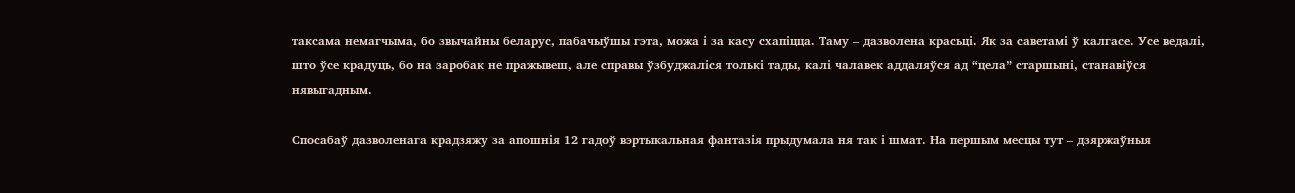таксама немагчыма, бо звычайны беларус, пабачыўшы гэта, можа і за касу схапіцца. Таму – дазволена красьці. Як за саветамі ў калгасе. Усе ведалі, што ўсе крадуць, бо на заробак не пражывеш, але справы ўзбуджаліся толькі тады, калі чалавек аддаляўся ад “цела” старшыні, станавіўся нявыгадным.

Спосабаў дазволенага крадзяжу за апошнія 12 гадоў вэртыкальная фантазія прыдумала ня так і шмат. На першым месцы тут – дзяржаўныя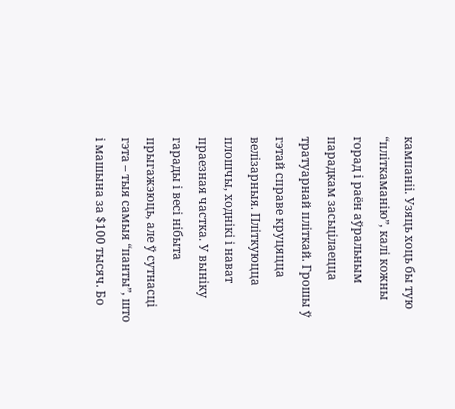кампаніі. Узяць хоць бы тую “пліткаманію”, калі кожны горад і раён аўральным парадкам засьцілаецца тратуарнай пліткай. Грошы ў гэтай справе круцяцца велізарныя. Пліткуюцца плошчы, ходнікі і нават праезная частка. У выніку гарады і весі нібыта прыгажэюць, але ў сутнасці гэта – тыя самыя “панты”, што і машына за $100 тысяч. Бо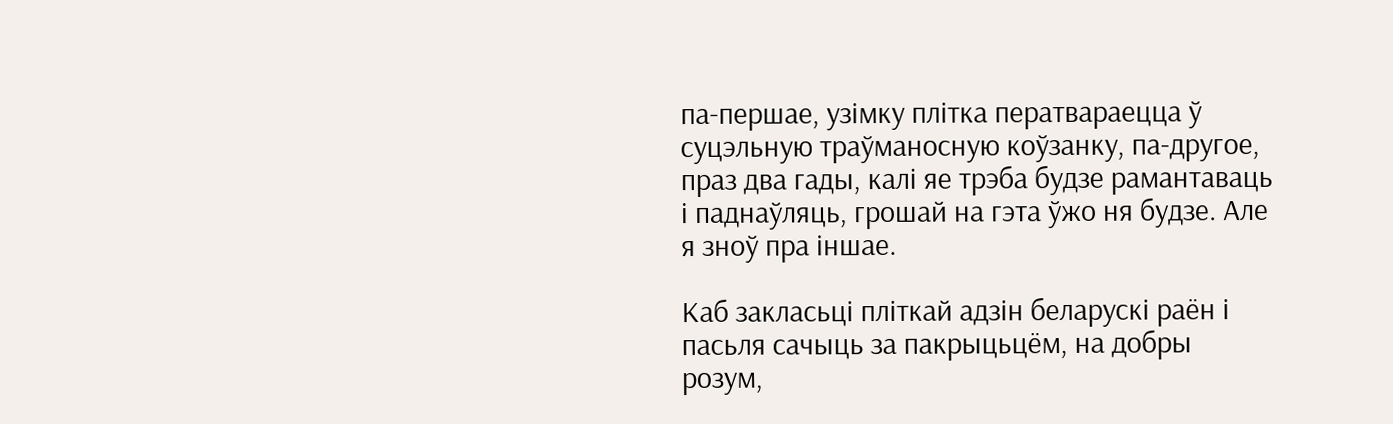па-першае, узімку плітка ператвараецца ў суцэльную траўманосную коўзанку, па-другое, праз два гады, калі яе трэба будзе рамантаваць і паднаўляць, грошай на гэта ўжо ня будзе. Але я зноў пра іншае.

Каб закласьці пліткай адзін беларускі раён і пасьля сачыць за пакрыцьцём, на добры розум,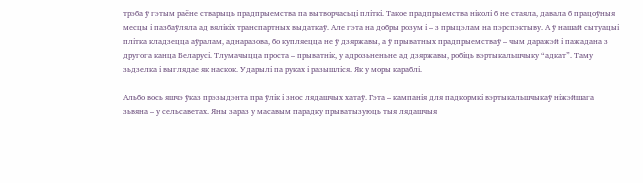трэба ў гэтым раёне стварыць прадпрыемства па вытворчасьці пліткі. Такое прадпрыемства ніколі б не стаяла, давала б працоўныя месцы і пазбаўляла ад вялікіх транспартных выдаткаў. Але гэта на добры розум і – з прыцэлам на пэрспэктыву. А ў нашай сытуацыі плітка кладзецца аўралам, аднаразова, бо купляецца не ў дзяржавы, а ў прыватных прадпрыемстваў – чым даражэй і пажадана з другога канца Беларусі. Тлумачыцца проста – прыватнік, у адрозьненьне ад дзяржавы, робіць вэртыкальшчыку “адкат”. Таму зьдзелка і выглядае як наскок. Ударылі па руках і разышліся. Як у моры караблі.

Альбо вось яшчэ ўказ прэзыдэнта пра ўлік і знос лядашчых хатаў. Гэта – кампанія для падкормкі вэртыкальшчыкаў ніжэйшага зьвяна – у сельсаветах. Яны зараз у масавым парадку прыватызуюць тыя лядашчыя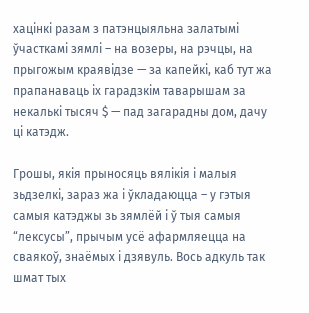хацінкі разам з патэнцыяльна залатымі ўчасткамі зямлі – на возеры, на рэчцы, на прыгожым краявідзе — за капейкі, каб тут жа прапанаваць іх гарадзкім таварышам за некалькі тысяч $ — пад загарадны дом, дачу ці катэдж.

Грошы, якія прыносяць вялікія і малыя зьдзелкі, зараз жа і ўкладаюцца – у гэтыя самыя катэджы зь зямлёй і ў тыя самыя “лексусы”, прычым усё афармляецца на сваякоў, знаёмых і дзявуль. Вось адкуль так шмат тых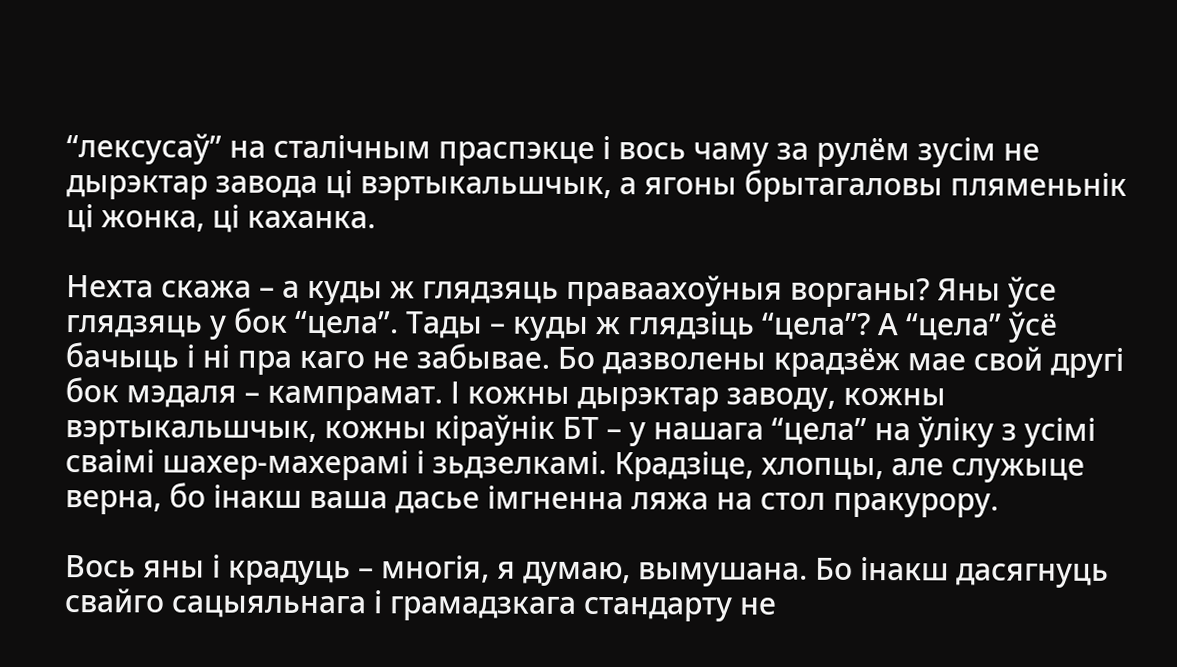“лексусаў” на сталічным праспэкце і вось чаму за рулём зусім не дырэктар завода ці вэртыкальшчык, а ягоны брытагаловы пляменьнік ці жонка, ці каханка.

Нехта скажа – а куды ж глядзяць праваахоўныя ворганы? Яны ўсе глядзяць у бок “цела”. Тады – куды ж глядзіць “цела”? А “цела” ўсё бачыць і ні пра каго не забывае. Бо дазволены крадзёж мае свой другі бок мэдаля – кампрамат. І кожны дырэктар заводу, кожны вэртыкальшчык, кожны кіраўнік БТ – у нашага “цела” на ўліку з усімі сваімі шахер-махерамі і зьдзелкамі. Крадзіце, хлопцы, але служыце верна, бо інакш ваша дасье імгненна ляжа на стол пракурору.

Вось яны і крадуць – многія, я думаю, вымушана. Бо інакш дасягнуць свайго сацыяльнага і грамадзкага стандарту не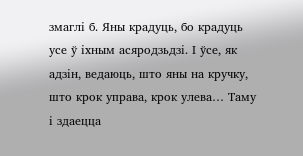змаглі б. Яны крадуць, бо крадуць усе ў іхным асяродзьдзі. І ўсе, як адзін, ведаюць, што яны на кручку, што крок управа, крок улева… Таму і здаецца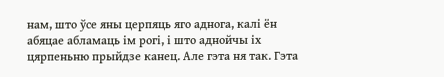нам, што ўсе яны церпяць яго аднога, калі ён абяцае абламаць ім рогі, і што аднойчы іх цярпеньню прыйдзе канец. Але гэта ня так. Гэта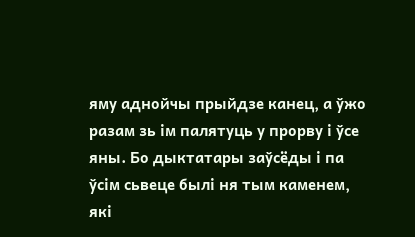яму аднойчы прыйдзе канец, а ўжо разам зь ім палятуць у прорву і ўсе яны. Бо дыктатары заўсёды і па ўсім сьвеце былі ня тым каменем, які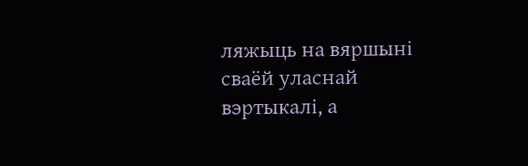ляжыць на вяршыні сваёй уласнай вэртыкалі, а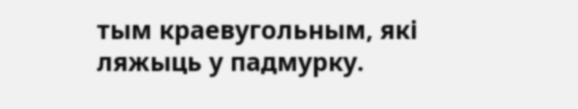тым краевугольным, які ляжыць у падмурку.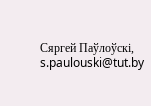Сяргей Паўлоўскі,
s.paulouski@tut.by